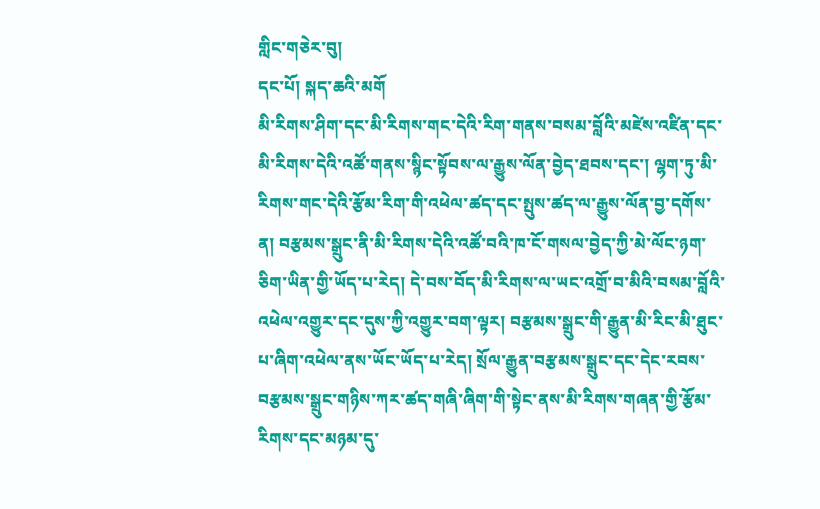གླིང་གཅེར་བུ།
དང་པོ། སྐད་ཆའི་མགོ
མི་རིགས་ཤིག་དང་མི་རིགས་གང་དེའི་རིག་གནས་བསམ་བློའི་མཛེས་འཛིན་དང་མི་རིགས་དེའི་འཚོ་གནས་སྙིང་སྟོབས་ལ་རྒྱུས་ལོན་བྱེད་ཐབས་དང་། ལྷག་ཏུ་མི་རིགས་གང་དེའི་རྩོམ་རིག་གི་འཕེལ་ཚད་དང་སྤུས་ཚད་ལ་རྒྱུས་ལོན་བྱ་དགོས་ན། བརྩམས་སྒྲུང་ནི་མི་རིགས་དེའི་འཚོ་བའི་ཁ་ངོ་གསལ་བྱེད་ཀྱི་མེ་ལོང་ཉག་ཅིག་ཡིན་གྱི་ཡོད་པ་རེད། དེ་བས་བོད་མི་རིགས་ལ་ཡང་འགྲོ་བ་མིའི་བསམ་བློའི་འཕེལ་འགྱུར་དང་དུས་ཀྱི་འགྱུར་བག་ལྟར། བརྩམས་སྒྲུང་གི་རྒྱུན་མི་རིང་མི་ཐུང་པ་ཞིག་འཕེལ་ནས་ཡོང་ཡོད་པ་རེད། སྲོལ་རྒྱུན་བརྩམས་སྒྲུང་དང་དེང་རབས་བརྩམས་སྒྲུང་གཉིས་ཀར་ཚད་གཞི་ཞིག་གི་སྟེང་ནས་མི་རིགས་གཞན་གྱི་རྩོམ་རིགས་དང་མཉམ་དུ་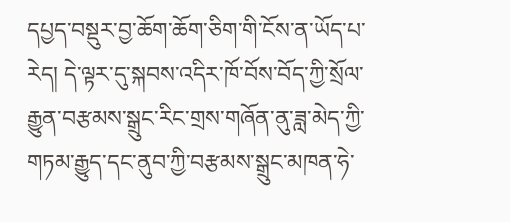དཔྱད་བསྡུར་བྱ་ཆོག་ཆོག་ཅིག་གི་ངོས་ན་ཡོད་པ་རེད། དེ་ལྟར་དུ་སྐབས་འདིར་ཁོ་བོས་བོད་ཀྱི་སྲོལ་རྒྱུན་བརྩམས་སྒྲུང་རིང་གྲས་གཞོན་ནུ་ཟླ་མེད་ཀྱི་གཏམ་རྒྱུད་དང་ནུབ་ཀྱི་བརྩམས་སྒྲུང་མཁན་ཧེ་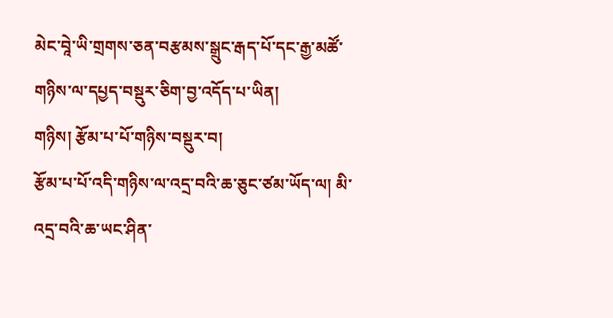མེང་བཱེ་ཡི་གྲགས་ཅན་བརྩམས་སྒྲུང་རྒད་པོ་དང་རྒྱ་མཚོ་གཉིས་ལ་དཔྱད་བསྡུར་ཅིག་བྱ་འདོད་པ་ཡིན།
གཉིས། རྩོམ་པ་པོ་གཉིས་བསྡུར་བ།
རྩོམ་པ་པོ་འདི་གཉིས་ལ་འདྲ་བའི་ཆ་ཅུང་ཙམ་ཡོད་ལ། མི་འདྲ་བའི་ཆ་ཡང་ཤིན་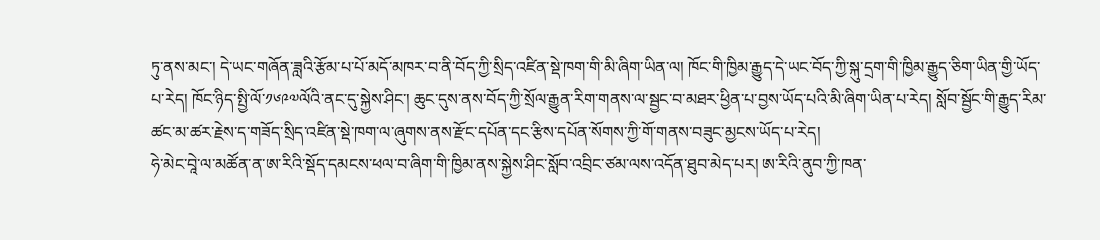ཏུ་ནས་མང་། དེ་ཡང་གཞོན་ཟླའི་རྩོམ་པ་པོ་མདོ་མཁར་བ་ནི་བོད་ཀྱི་སྲིད་འཛིན་སྡེ་ཁག་གི་མི་ཞིག་ཡིན་ལ། ཁོང་གི་ཁྱིམ་རྒྱུད་དེ་ཡང་བོད་ཀྱི་སྐུ་དྲག་གི་ཁྱིམ་རྒྱུད་ཅིག་ཡིན་གྱི་ཡོད་པ་རེད། ཁོང་ཉིད་སྤྱི་ལོ་༡༦༩༧ལོའི་ནང་དུ་སྐྱེས་ཤིང་། ཆུང་དུས་ནས་བོད་ཀྱི་སྲོལ་རྒྱུན་རིག་གནས་ལ་སྦྱང་བ་མཐར་ཕྱིན་པ་བྱས་ཡོད་པའི་མི་ཞིག་ཡིན་པ་རེད། སློབ་སྦྱོང་གི་རྒྱུད་རིམ་ཚང་མ་ཚར་རྗེས་ད་གཟོད་སྲིད་འཛིན་སྡེ་ཁག་ལ་ཞུགས་ནས་རྫོང་དཔོན་དང་རྩིས་དཔོན་སོགས་ཀྱི་གོ་གནས་བཟུང་མྱངས་ཡོད་པ་རེད།
ཧེ་མེང་བཱེ་ལ་མཚོན་ན་ཨ་རིའི་སྡོད་དམངས་ཕལ་བ་ཞིག་གི་ཁྱིམ་ནས་སྐྱེས་ཤིང་སློབ་འབྲིང་ཙམ་ལས་འདོན་ཐུབ་མེད་པར། ཨ་རིའི་ནུབ་ཀྱི་ཁན་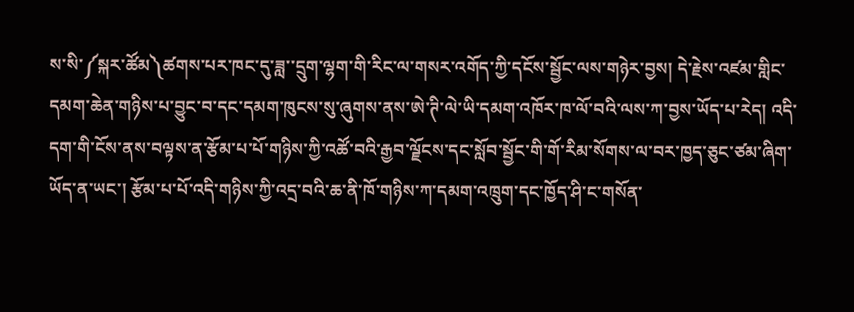ས་སི་༼སྐར་ཚོམ༽ཚགས་པར་ཁང་དུ་ཟླ་་དྲུག་ལྷག་གི་རིང་ལ་གསར་འགོད་ཀྱི་དངོས་སྦྱོང་ལས་གཉེར་བྱས། དེ་རྗེས་འཛམ་གླིང་དམག་ཆེན་གཉིས་པ་བྱུང་བ་དང་དམག་ཁུངས་སུ་ཞུགས་ནས་ཨེ་ཊི་ལེ་ཡི་དམག་འཁོར་ཁ་ལོ་བའི་ལས་ཀ་བྱས་ཡོད་པ་རེད། འདི་དག་གི་ངོས་ནས་བལྟས་ན་རྩོམ་པ་པོ་གཉིས་ཀྱི་འཚོ་བའི་རྒྱབ་ལྗོངས་དང་སློབ་སྦྱོང་གི་གོ་རིམ་སོགས་ལ་བར་ཁྱད་ཅུང་ཙམ་ཞིག་ཡོད་ན་ཡང་། རྩོམ་པ་པོ་འདི་གཉིས་ཀྱི་འདྲ་བའི་ཆ་ནི་ཁོ་གཉིས་ཀ་དམག་འཁྲུག་དང་ཁྱོད་ཤི་ང་གསོན་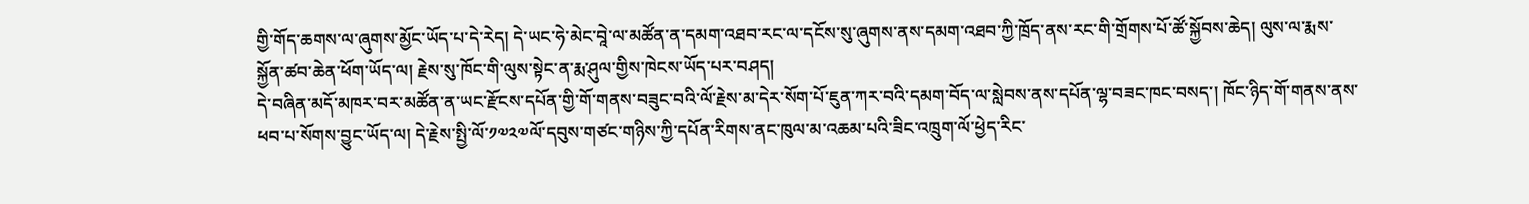གྱི་གོད་ཆགས་ལ་ཞུགས་མྱོང་ཡོད་པ་དེ་རེད། དེ་ཡང་ཧེ་མེང་བཱེ་ལ་མཚོན་ན་དམག་འཐབ་རང་ལ་དངོས་སུ་ཞུགས་ནས་དམག་འཐབ་ཀྱི་ཁྲོད་ནས་རང་གི་གྲོགས་པོ་ཚོ་སྐྱོབས་ཆེད། ལུས་ལ་རྨས་སྐྱོན་ཚབ་ཆེན་ཕོག་ཡོད་ལ། རྗེས་སུ་ཁོང་གི་ལུས་སྟེང་ན་རྨ་ཤུལ་གྱིས་ཁེངས་ཡོད་པར་བཤད།
དེ་བཞིན་མདོ་མཁར་བར་མཚོན་ན་ཡང་རྫོངས་དཔོན་གྱི་གོ་གནས་བཟུང་བའི་ལོ་རྗེས་མ་དེར་སོག་པོ་ཇུན་ཀར་བའི་དམག་བོད་ལ་སླེབས་ནས་དཔོན་ལྷ་བཟང་ཁང་བསད་། ཁོང་ཉིད་གོ་གནས་ནས་ཕབ་པ་སོགས་བྱུང་ཡོད་ལ། དེ་རྗེས་སྤྱི་ལོ་༡༧༢༧ལོ་དབུས་གཙང་གཉིས་ཀྱི་དཔོན་རིགས་ནང་ཁུལ་མ་འཆམ་པའི་ཟིང་འཁྲུག་ལོ་ཕྱེད་རིང་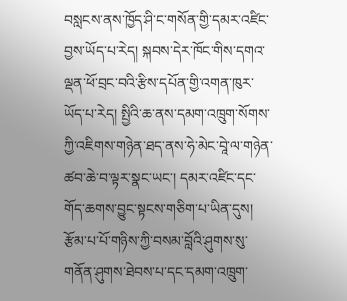བསླངས་ནས་ཁྱོད་ཤི་ང་གསོན་གྱི་དམར་འཛིང་བྱས་ཡོད་པ་རེད། སྐབས་དེར་ཁོང་གིས་དགའ་ལྡན་ཕོ་བྲང་བའི་རྩིས་དཔོན་གྱི་འགན་ཁུར་ཡོད་པ་རེད། སྤྱིའི་ཆ་ནས་དམག་འཁྲུག་སོགས་ཀྱི་འཇིགས་གཉེན་ཐད་ནས་ཧེ་མེང་བཱེ་ལ་གཉེན་ཚབ་ཆེ་བ་ལྟར་སྣང་ཡང་། དམར་འཛིང་དང་གོད་ཆགས་བྱུང་སྟངས་གཅིག་པ་ཡིན་དུས། རྩོམ་པ་པོ་གཉིས་ཀྱི་བསམ་བློའི་ཤུགས་སུ་གནོན་ཤུགས་ཐེབས་པ་དང་དམག་འཁྲུག་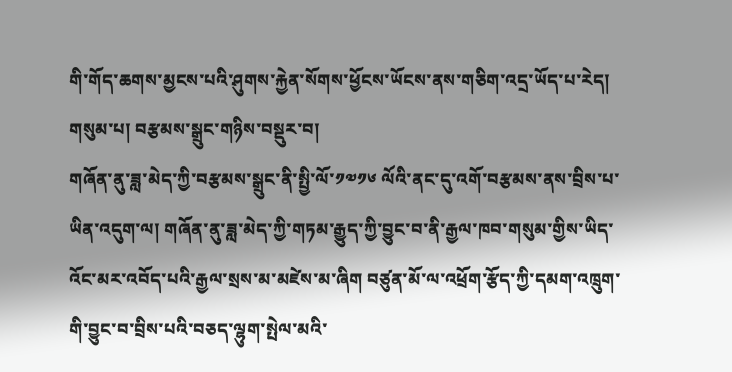གི་གོད་ཆགས་མྱངས་པའི་ཤུགས་རྐྱེན་སོགས་ཕྱོངས་ཡོངས་ནས་གཅིག་འདྲ་ཡོད་པ་རེད།
གསུམ་པ། བརྩམས་སྒྲུང་གཉིས་བསྡུར་བ།
གཞོན་ནུ་ཟླ་མེད་ཀྱི་བརྩམས་སྒྲུང་ནི་སྤྱི་ལོ་༡༧༡༦ ལོའི་ནང་དུ་འགོ་བརྩམས་ནས་བྲིས་པ་ཡིན་འདུག་ལ། གཞོན་ནུ་ཟླ་མེད་ཀྱི་གཏམ་རྒྱུད་ཀྱི་བྱུང་བ་ནི་རྒྱལ་ཁབ་གསུམ་གྱིས་ཡིད་འོང་མར་འབོད་པའི་རྒྱལ་སྲས་མ་མཛེས་མ་ཞིག བཙུན་མོ་ལ་འཕྲོག་རྩོད་ཀྱི་དམག་འཁྲུག་གི་བྱུང་བ་བྲིས་པའི་བཅད་ལྷུག་སྤེལ་མའི་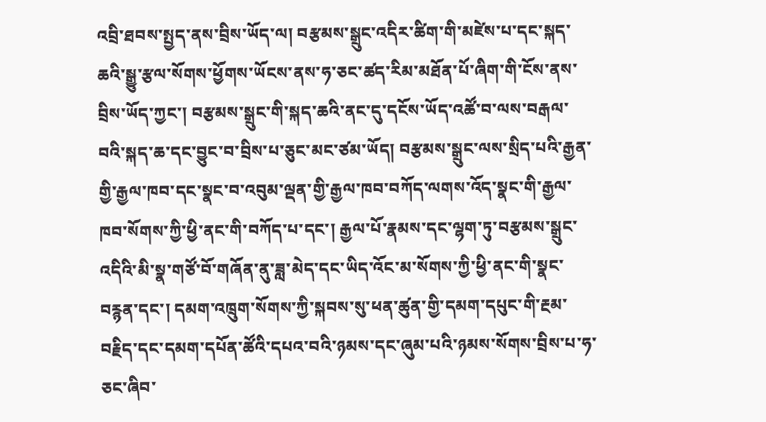འབྲི་ཐབས་སྤྱད་ནས་བྲིས་ཡོད་ལ། བརྩམས་སྒྲུང་འདིར་ཚིག་གི་མཛེས་པ་དང་སྐད་ཆའི་སྒྱུ་རྩལ་སོགས་ཕྱོགས་ཡོངས་ནས་ཧ་ཅང་ཚད་རིམ་མཐོན་པོ་ཞིག་གི་ངོས་ནས་བྲིས་ཡོད་ཀྱང་། བརྩམས་སྒྲུང་གི་སྐད་ཆའི་ནང་དུ་དངོས་ཡོད་འཚོ་བ་ལས་བརྒལ་བའི་སྐད་ཆ་དང་བྱུང་བ་བྲིས་པ་ཅུང་མང་ཙམ་ཡོད། བརྩམས་སྒྲུང་ལས་སྲིད་པའི་རྒྱན་གྱི་རྒྱལ་ཁབ་དང་སྣང་བ་འབུམ་ལྡན་གྱི་རྒྱལ་ཁབ་བཀོད་ལགས་འོད་སྣང་གི་རྒྱལ་ཁབ་སོགས་ཀྱི་ཕྱི་ནང་གི་བཀོད་པ་དང་། རྒྱལ་པོ་རྣམས་དང་ལྷག་ཏུ་བརྩམས་སྒྲུང་འདིའི་མི་སྣ་གཙོ་བོ་གཞོན་ནུ་ཟླ་མེད་དང་ཡིད་འོང་མ་སོགས་ཀྱི་ཕྱི་ནང་གི་སྣང་བརྙན་དང་། དམག་འཁྲུག་སོགས་ཀྱི་སྐབས་སུ་ཕན་ཚུན་གྱི་དམག་དཔུང་གི་རྔམ་བརྗིད་དང་དམག་དཔོན་ཚོའི་དཔའ་བའི་ཉམས་དང་ཞུམ་པའི་ཉམས་སོགས་བྲིས་པ་ཧ་ཅང་ཞིབ་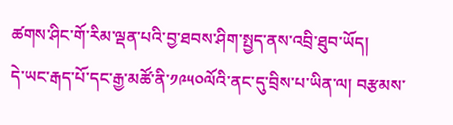ཚགས་ཤིང་གོ་རིམ་ལྡན་པའི་བྱ་ཐབས་ཤིག་སྤྱད་ནས་འབྲི་ཐུབ་ཡོད།
དེ་ཡང་རྒད་པོ་དང་རྒྱ་མཚོ་ནི་༡༩༥༠ལོའི་ནང་དུ་བྲིས་པ་ཡིན་ལ། བརྩམས་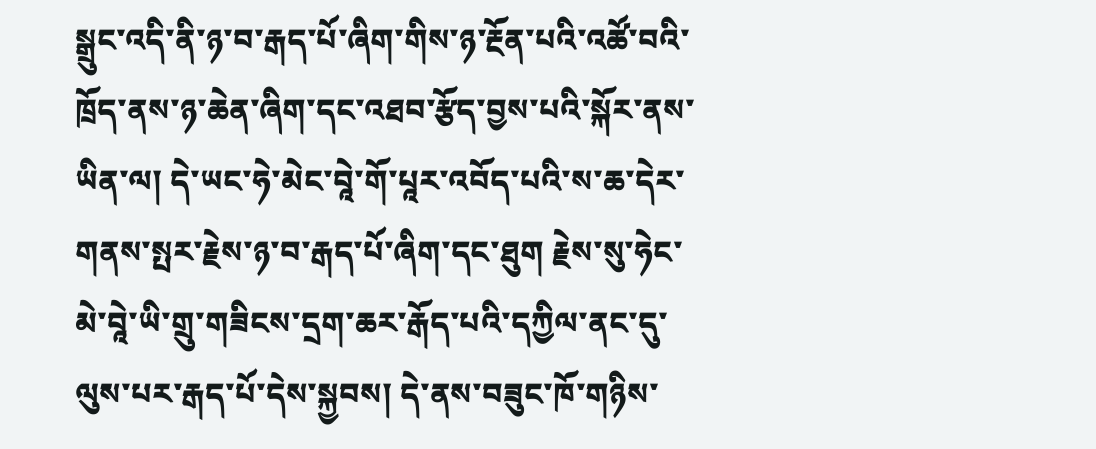སྒྲུང་འདི་ནི་ཉ་བ་རྒད་པོ་ཞིག་གིས་ཉ་རྔོན་པའི་འཚོ་བའི་ཁྲོད་ནས་ཉ་ཆེན་ཞིག་དང་འཐབ་རྩོད་བྱས་པའི་སྐོར་ནས་ཡིན་ལ། དེ་ཡང་ཧེ་མེང་བཱེ་གོ་པཱར་འབོད་པའི་ས་ཆ་དེར་གནས་སྤར་རྗེས་ཉ་བ་རྒད་པོ་ཞིག་དང་ཐུག རྗེས་སུ་ཧེང་མེ་བཱེ་ཡི་གྲུ་གཟིངས་དྲག་ཆར་རྒོད་པའི་དཀྱིལ་ནང་དུ་ལུས་པར་རྒད་པོ་དེས་སྐྱབས། དེ་ནས་བཟུང་ཁོ་གཉིས་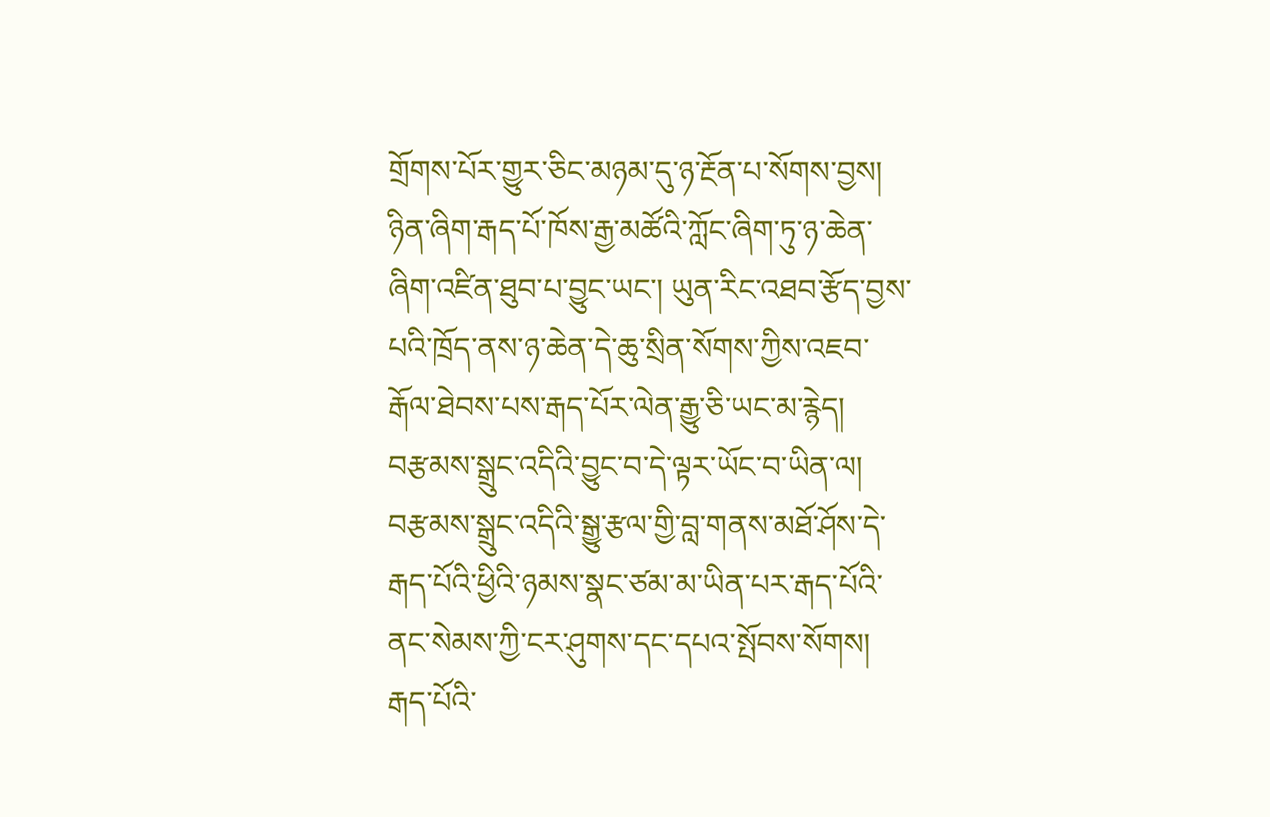གྲོགས་པོར་གྱུར་ཅིང་མཉམ་དུ་ཉ་རྔོན་པ་སོགས་བྱས། ཉིན་ཞིག་རྒད་པོ་ཁོས་རྒྱ་མཚོའི་ཀློང་ཞིག་ཏུ་ཉ་ཆེན་ཞིག་འཛིན་ཐུབ་པ་བྱུང་ཡང་། ཡུན་རིང་འཐབ་རྩོད་བྱས་པའི་ཁྲོད་ནས་ཉ་ཆེན་དེ་ཆུ་སྲིན་སོགས་ཀྱིས་འཇབ་རྒོལ་ཐེབས་པས་རྒད་པོར་ལེན་རྒྱུ་ཅི་ཡང་མ་རྙེད།
བརྩམས་སྒྲུང་འདིའི་བྱུང་བ་དེ་ལྟར་ཡོང་བ་ཡིན་ལ། བརྩམས་སྒྲུང་འདིའི་སྒྱུ་རྩལ་གྱི་བླ་གནས་མཐོ་ཤོས་དེ་རྒད་པོའི་ཕྱིའི་ཉམས་སྣང་ཙམ་མ་ཡིན་པར་རྒད་པོའི་ནང་སེམས་ཀྱི་ངར་ཤུགས་དང་དཔའ་སྤོབས་སོགས། རྒད་པོའི་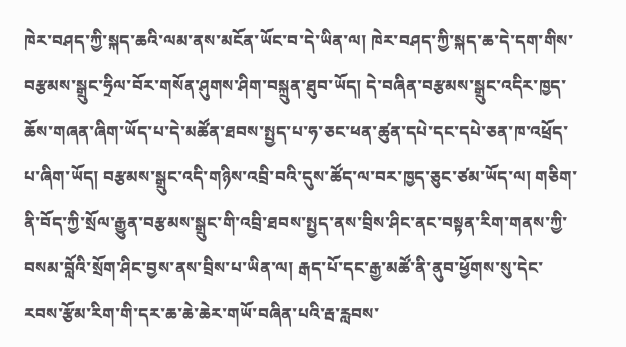ཁེར་བཤད་ཀྱི་སྐད་ཆའི་ལམ་ནས་མངོན་ཡོང་བ་དེ་ཡིན་ལ། ཁེར་བཤད་ཀྱི་སྐད་ཆ་དེ་དག་གིས་བརྩམས་སྒྲུང་ཧྲིལ་བོར་གསོན་ཤུགས་ཤིག་བསྐྲུན་ཐུབ་ཡོད། དེ་བཞིན་བརྩམས་སྒྲུང་འདིར་ཁྱད་ཆོས་གཞན་ཞིག་ཡོད་པ་དེ་མཚོན་ཐབས་སྤྱད་པ་ཧ་ཅང་ཕན་ཚུན་དཔེ་དང་དཔེ་ཅན་ཁ་འཕྲོད་པ་ཞིག་ཡོད། བརྩམས་སྒྲུང་འདི་གཉིས་འབྲི་བའི་དུས་ཚོད་ལ་བར་ཁྱད་ཅུང་ཙམ་ཡོད་ལ། གཅིག་ནི་བོད་ཀྱི་སྲོལ་རྒྱུན་བརྩམས་སྒྲུང་གི་འབྲི་ཐབས་སྤྱད་ནས་བྲིས་ཤིང་ནང་བསྟན་རིག་གནས་ཀྱི་བསམ་བློའི་སྲོག་ཤིང་བྱས་ནས་བྲིས་པ་ཡིན་ལ། རྒད་པོ་དང་རྒྱ་མཚོ་ནི་ནུབ་ཕྱོགས་སུ་དེང་རབས་རྩོམ་རིག་གི་དར་ཆ་ཆེ་ཆེར་གཡོ་བཞིན་པའི་རྦ་རླབས་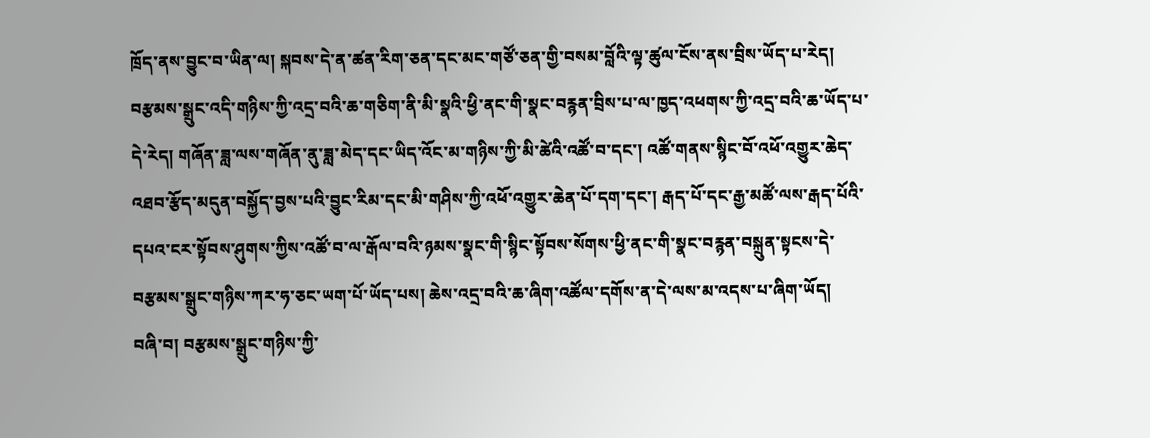ཁྲོད་ནས་བྱུང་བ་ཡིན་ལ། སྐབས་དེ་ན་ཚན་རིག་ཅན་དང་མང་གཙོ་ཅན་གྱི་བསམ་བློའི་ལྟ་ཚུལ་ངོས་ནས་བྲིས་ཡོད་པ་རེད།
བརྩམས་སྒྲུང་འདི་གཉིས་ཀྱི་འདྲ་བའི་ཆ་གཅིག་ནི་མི་སྣའི་ཕྱི་ནང་གི་སྣང་བརྙན་བྲིས་པ་ལ་ཁྱད་འཕགས་ཀྱི་འདྲ་བའི་ཆ་ཡོད་པ་དེ་རེད། གཞོན་ཟླ་ལས་གཞོན་ནུ་ཟླ་མེད་དང་ཡིད་འོང་མ་གཉིས་ཀྱི་མི་ཚེའི་འཚོ་བ་དང་། འཚོ་གནས་སྙིང་བོ་འཕོ་འགྱུར་ཆེད་འཐབ་རྩོད་མདུན་བསྐྱོད་བྱས་པའི་བྱུང་རིམ་དང་མི་གཤིས་ཀྱི་འཕོ་འགྱུར་ཆེན་པོ་དག་དང་། རྒད་པོ་དང་རྒྱ་མཚོ་ལས་རྒད་པོའི་དཔའ་ངར་སྟོབས་ཤུགས་ཀྱིས་འཚོ་བ་ལ་རྒོལ་བའི་ཉམས་སྣང་གི་སྙིང་སྟོབས་སོགས་ཕྱི་ནང་གི་སྣང་བརྙན་བསྐྲུན་སྟངས་དེ་བརྩམས་སྒྲུང་གཉིས་ཀར་ཧ་ཅང་ཡག་པོ་ཡོད་པས། ཆེས་འདྲ་བའི་ཆ་ཞིག་འཚོལ་དགོས་ན་དེ་ལས་མ་འདས་པ་ཞིག་ཡོད།
བཞི་བ། བརྩམས་སྒྲུང་གཉིས་ཀྱི་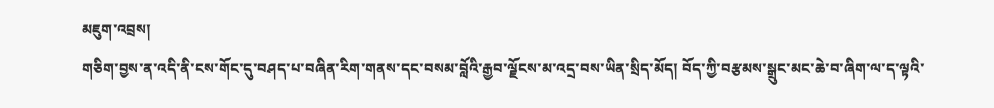མཇུག་འབྲས།
གཅིག་བྱས་ན་འདི་ནི་ངས་གོང་དུ་བཤད་པ་བཞིན་རིག་གནས་དང་བསམ་བློའི་རྒྱབ་ལྗོངས་མ་འདྲ་བས་ཡིན་སྲིད་མོད། བོད་ཀྱི་བརྩམས་སྒྲུང་མང་ཆེ་བ་ཞིག་ལ་ད་ལྟའི་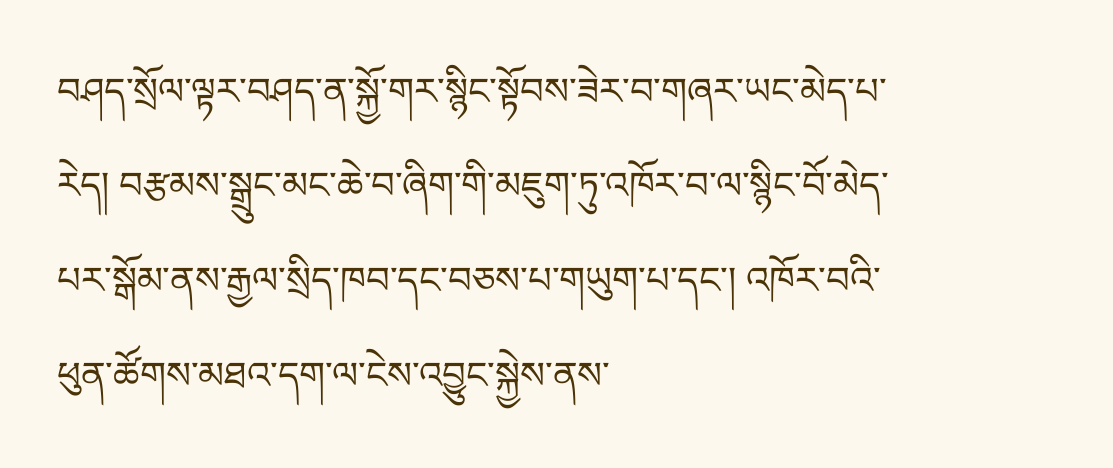བཤད་སྲོལ་ལྟར་བཤད་ན་སྐྱོ་གར་སྙིང་སྟོབས་ཟེར་བ་གཞར་ཡང་མེད་པ་རེད། བརྩམས་སྒྲུང་མང་ཆེ་བ་ཞིག་གི་མཇུག་ཏུ་འཁོར་བ་ལ་སྙིང་བོ་མེད་པར་སྒོམ་ནས་རྒྱལ་སྲིད་ཁབ་དང་བཅས་པ་གཡུག་པ་དང་། འཁོར་བའི་ཕུན་ཚོགས་མཐའ་དག་ལ་ངེས་འབྱུང་སྐྱེས་ནས་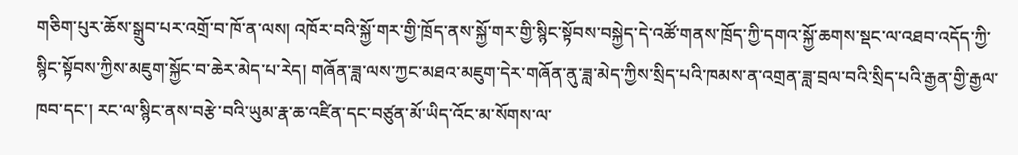གཅིག་པུར་ཆོས་སྒྲུབ་པར་འགྲོ་བ་ཁོ་ན་ལས། འཁོར་བའི་སྐྱོ་གར་གྱི་ཁྲོད་ནས་སྐྱོ་གར་གྱི་སྙིང་སྟོབས་བསྐྱེད་དེ་འཚོ་གནས་ཁྲོད་ཀྱི་དགའ་སྐྱོ་ཆགས་སྡང་ལ་འཐབ་འདོད་ཀྱི་སྙིང་སྟོབས་ཀྱིས་མཇུག་སྐྱོང་བ་ཆེར་མེད་པ་རེད། གཞོན་ཟླ་ལས་ཀྱང་མཐའ་མཇུག་དེར་གཞོན་ནུ་ཟླ་མེད་ཀྱིས་སྲིད་པའི་ཁམས་ན་འགྲན་ཟླ་བྲལ་བའི་སྲིད་པའི་རྒྱན་གྱི་རྒྱལ་ཁབ་དང་། རང་ལ་སྙིང་ནས་བརྩེ་བའི་ཡུམ་རྣ་ཆ་འཛིན་དང་བཙུན་མོ་ཡིད་འོང་མ་སོགས་ལ་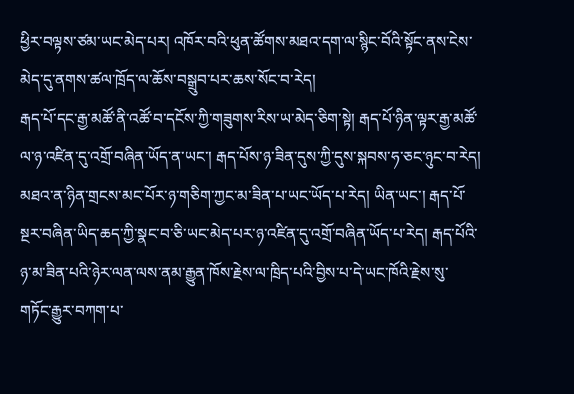ཕྱིར་བལྟས་ཙམ་ཡང་མེད་པར། འཁོར་བའི་ཕུན་ཚོགས་མཐའ་དག་ལ་སྙིང་བོའི་སྟོང་ནས་ངེས་མེད་དུ་ནགས་ཚལ་ཁྲོད་ལ་ཆོས་བསྒྲུབ་པར་ཆས་སོང་བ་རེད།
རྒད་པོ་དང་རྒྱ་མཚོ་ནི་འཚོ་བ་དངོས་ཀྱི་གཟུགས་རིས་ཡ་མེད་ཅིག་སྟེ། རྒད་པོ་ཉིན་ལྟར་རྒྱ་མཚོ་ལ་ཉ་འཛིན་དུ་འགྲོ་བཞིན་ཡོད་ན་ཡང་། རྒད་པོས་ཉ་ཟིན་དུས་ཀྱི་དུས་སྐབས་ཧ་ཅང་ཉུང་བ་རེད། མཐའ་ན་ཉིན་གྲངས་མང་པོར་ཉ་གཅིག་ཀྱང་མ་ཟིན་པ་ཡང་ཡོད་པ་རེད། ཡིན་ཡང་། རྒད་པོ་སྔར་བཞིན་ཡིད་ཆད་ཀྱི་སྣང་བ་ཅི་ཡང་མེད་པར་ཉ་འཛིན་དུ་འགྲོ་བཞིན་ཡོད་པ་རེད། རྒད་པོའི་ཉ་མ་ཟིན་པའི་ཉེར་ལན་ལས་ནམ་རྒྱུན་ཁོས་རྗེས་ལ་ཁྲིད་པའི་བྱིས་པ་དེ་ཡང་ཁོའི་རྗེས་སུ་གཏོང་རྒྱུར་བཀག་པ་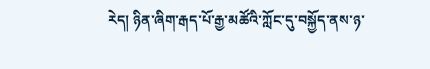རེད། ཉིན་ཞིག་རྒད་པོ་རྒྱ་མཚོའི་ཀློང་དུ་བསྐྱོད་ནས་ཉ་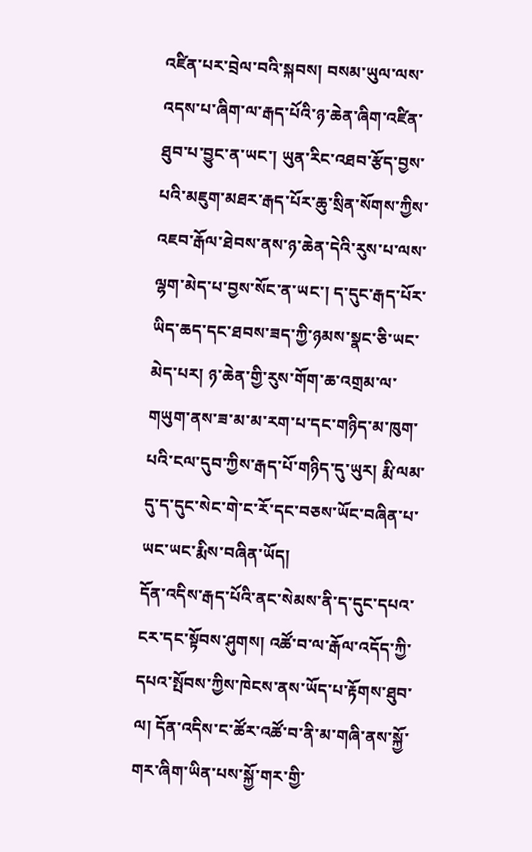འཛིན་པར་བྲེལ་བའི་སྐབས། བསམ་ཡུལ་ལས་འདས་པ་ཞིག་ལ་རྒད་པོའི་ཉ་ཆེན་ཞིག་འཛིན་ཐུབ་པ་བྱུང་ན་ཡང་། ཡུན་རིང་འཐབ་རྩོད་བྱས་པའི་མཇུག་མཐར་རྒད་པོར་ཆུ་སྲིན་སོགས་ཀྱིས་འཇབ་རྒོལ་ཐེབས་ནས་ཉ་ཆེན་དེའི་རུས་པ་ལས་ལྷག་མེད་པ་བྱས་སོང་ན་ཡང་། ད་དུང་རྒད་པོར་ཡིད་ཆད་དང་ཐབས་ཟད་ཀྱི་ཉམས་སྣང་ཅི་ཡང་མེད་པར། ཉ་ཆེན་གྱི་རུས་གོག་ཆ་འགྲམ་ལ་གཡུག་ནས་ཟ་མ་མ་རག་པ་དང་གཉིད་མ་ཁུག་པའི་ངལ་དུབ་ཀྱིས་རྒད་པོ་གཉིད་དུ་ཡུར། རྨི་ལམ་དུ་ད་དུང་སེང་གེ་ང་རོ་དང་བཅས་ཡོང་བཞིན་པ་ཡང་ཡང་རྨིས་བཞིན་ཡོད།
དོན་འདིས་རྒད་པོའི་ནང་སེམས་ནི་ད་དུང་དཔའ་ངར་དང་སྟོབས་ཤུགས། འཚོ་བ་ལ་རྒོལ་འདོད་ཀྱི་དཔའ་སྤོབས་ཀྱིས་ཁེངས་ནས་ཡོད་པ་རྟོགས་ཐུབ་ལ། དོན་འདིས་ང་ཚོར་འཚོ་བ་ནི་མ་གཞི་ནས་སྐྱོ་གར་ཞིག་ཡིན་པས་སྐྱོ་གར་གྱི་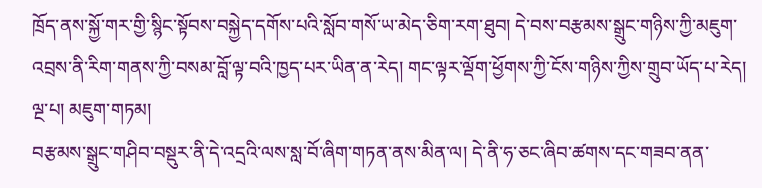ཁྲོད་ནས་སྐྱོ་གར་གྱི་སྙིང་སྟོབས་བསྐྱེད་དགོས་པའི་སློབ་གསོ་ཡ་མེད་ཅིག་རག་ཐུབ། དེ་བས་བརྩམས་སྒྲུང་གཉིས་ཀྱི་མཇུག་འབྲས་ནི་རིག་གནས་ཀྱི་བསམ་བློ་ལྟ་བའི་ཁྱད་པར་ཡིན་ན་རེད། གང་ལྟར་ལྡོག་ཕྱོགས་ཀྱི་ངོས་གཉིས་ཀྱིས་གྲུབ་ཡོད་པ་རེད།
ལྔ་པ། མཇུག་གཏམ།
བརྩམས་སྒྲུང་གཤིབ་བསྡུར་ནི་དེ་འདྲའི་ལས་སླ་བོ་ཞིག་གཏན་ནས་མིན་ལ། དེ་ནི་ཧ་ཅང་ཞིབ་ཚགས་དང་གཟབ་ནན་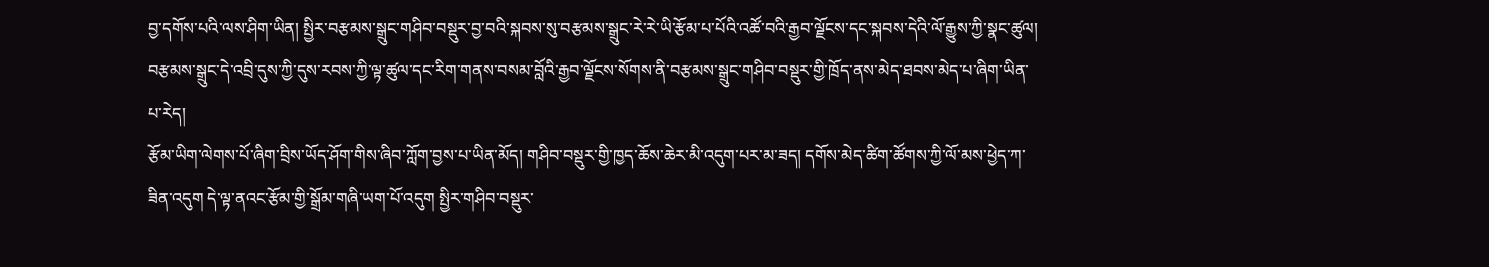བྱ་དགོས་པའི་ལས་ཤིག་ཡིན། སྤྱིར་བརྩམས་སྒྲུང་གཤིབ་བསྡུར་བྱ་བའི་སྐབས་སུ་བརྩམས་སྒྲུང་རེ་རེ་ཡི་རྩོམ་པ་པོའི་འཚོ་བའི་རྒྱབ་ལྗོངས་དང་སྐབས་དེའི་ལོ་རྒྱུས་ཀྱི་སྣང་ཚུལ། བརྩམས་སྒྲུང་དེ་འབྲི་དུས་ཀྱི་དུས་རབས་ཀྱི་ལྟ་ཚུལ་དང་རིག་གནས་བསམ་བློའི་རྒྱབ་ལྗོངས་སོགས་ནི་བརྩམས་སྒྲུང་གཤིབ་བསྡུར་གྱི་ཁྲོད་ནས་མེད་ཐབས་མེད་པ་ཞིག་ཡིན་པ་རེད།
རྩོམ་ཡིག་ལེགས་པོ་ཞིག་བྲིས་ཡོད་ཤོག་གིས་ཞིབ་ཀློག་བྱས་པ་ཡིན་མོད། གཤིབ་བསྡུར་གྱི་ཁྱད་ཆོས་ཆེར་མི་འདུག་པར་མ་ཟད། དགོས་མེད་ཚིག་ཚོགས་ཀྱི་ལོ་མས་ཕྱེད་ཀ་ཟིན་འདུག དེ་ལྟ་ནའང་རྩོམ་གྱི་སྒྲོམ་གཞི་ཡག་པོ་འདུག སྤྱིར་གཤིབ་བསྡུར་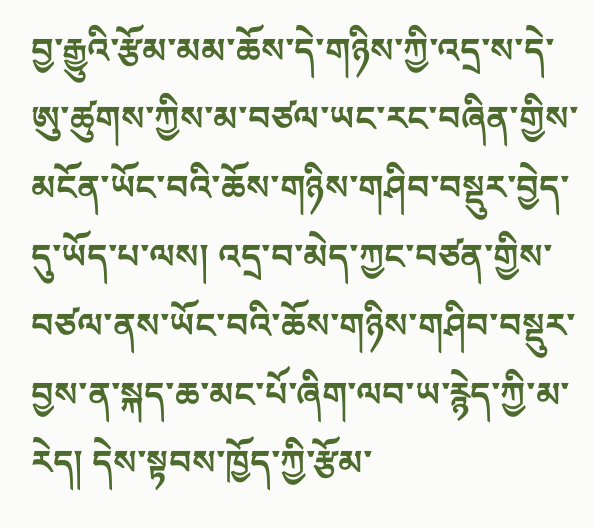བྱ་རྒྱུའི་རྩོམ་མམ་ཆོས་དེ་གཉིས་ཀྱི་འདྲ་ས་དེ་ཨུ་ཚུགས་ཀྱིས་མ་བཙལ་ཡང་རང་བཞིན་གྱིས་མངོན་ཡོང་བའི་ཆོས་གཉིས་གཤིབ་བསྡུར་བྱེད་དུ་ཡོད་པ་ལས། འདྲ་བ་མེད་ཀྱང་བཙན་གྱིས་བཙལ་ནས་ཡོང་བའི་ཆོས་གཉིས་གཤིབ་བསྡུར་བྱས་ན་སྐད་ཆ་མང་པོ་ཞིག་ལབ་ཡ་རྙེད་ཀྱི་མ་རེད། དེས་སྟབས་ཁྱོད་ཀྱི་རྩོམ་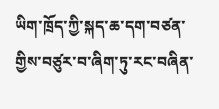ཡིག་ཁྲོད་ཀྱི་སྐད་ཆ་དག་བཙན་གྱིས་བཙུར་བ་ཞིག་ཏུ་རང་བཞིན་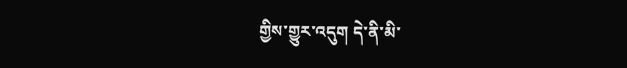གྱིས་གྱུར་འདུག དེ་ནི་མི་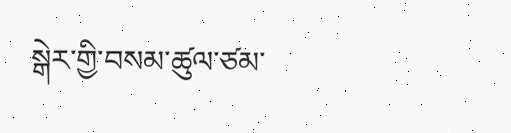སྒེར་གྱི་བསམ་ཚུལ་ཙམ་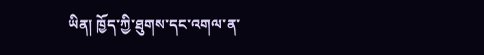ཡིན། ཁྱོད་ཀྱི་ཐུགས་དང་འགལ་ན་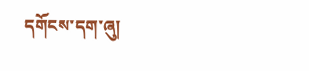དགོངས་དག་ཞུ།